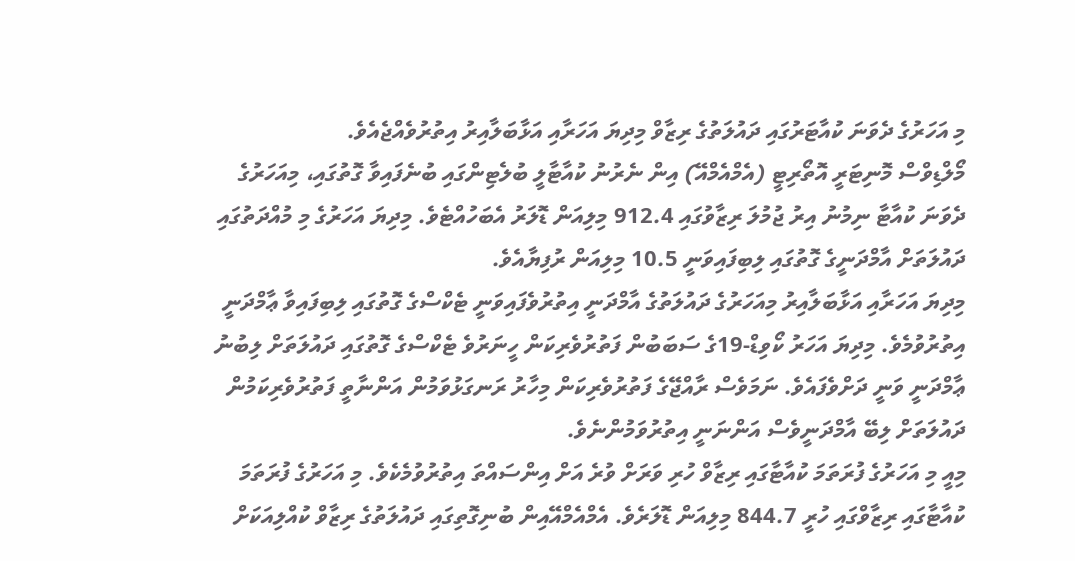މި އަހަރުގެ ދެވަނަ ކުއާޓަރުގައި ދައުލަތުގެ ރިޒާވް މިދިޔަ އަހަރާއި އަޅާބަލާއިރު އިތުރުވެއްޖެއެވެ.
މޯލްޑިވްސް މޮނިޓަރީ އޮތޯރިޓީ (އެމްއެމްއޭ) އިން ނެރުނު ކުއާޓާލީ ބުލެޓިންގައި ބުނެފައިވާ ގޮތުގައި، މިއަހަރުގެ ދެވަނަ ކުއާޓާ ނިމުނު އިރު ޖުމުލަ ރިޒާވުގައި 912.4 މިލިއަން ޑޮލަރު އެބަހުއްޓެވެ. މިދިޔަ އަހަރުގެ މި މުއްދަތުގައި ދައުލަތަށް އާމްދަނީގެ ގޮތުގައި ލިބިފައިވަނީ 10.5 މިލިއަން ރުފިޔާއެވެ.
މިދިޔަ އަހަރާއި އަޅާބަލާއިރު މިއަހަރުގެ ދައުލަތުގެ އާމްދަނީ އިތުރުވެފައިވަނީ ޓެކްސްގެ ގޮތުގައި ލިބިފައިވާ ޢާމްދަނީ އިތުރުވުމެވެ. މިދިޔަ އަހަރު ކޯވިޑް-19ގެ ސަބަބުން ފަތުރުވެރިކަން ހީނަރުވެ ޓެކްސްގެ ގޮތުގައި ދައުލަތަށް ލިބުނު ޢާމްދަނީ ވަނީ ދަށްވެފައެވެ. ނަމަވެސް ރާއްޖޭގެ ފަތުރުވެރިކަން މިހާރު ރަނގަޅުވަމުން އަންނާތީ ފަތުރުވެރިކަމުން ދައުލަތަށް ލިބޭ އާމްދަނީވެސް އަންނަނީ އިތުރުވަމުންނެވެ.
މިއީ މި އަހަރުގެ ފުރަތަމަ ކުއާޓާގައި ރިޒާވް ހުރި ވަރަށް ވުރެ އަށް އިންސައްތަ އިތުރުވުމެކެވެ. މި އަހަރުގެ ފުރަތަމަ ކުއާޓާގައި ރިޒާވްގައި ހުރީ 844.7 މިލިއަން ޑޮލަރެވެ. އެމްއެމްއޭއިން ބުނިގޮތިގައި ދައުލަތުގެ ރިޒާވް ކުއްލިއަކަށް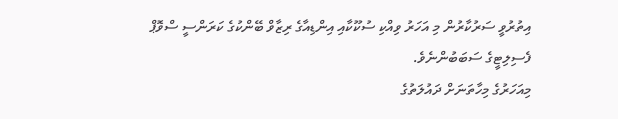އިތުރުވީ ސަރުކާރުން މި އަހަރު ވިއްކި ސުކޫކާއި އިންޑިއާގެ ރިޒާވް ބޭންކުގެ ކަރަންސީ ސްވޮޕް ފެސިލިޓީގެ ސަބަބުންނެވެ.
މިއަހަރުގެ މިހާތަނަށް ދައުލަތުގެ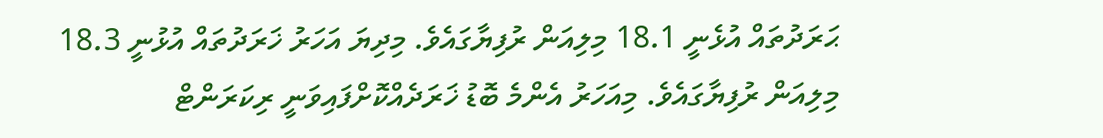ޙަރަދުތައް އުޅެނީ 18.1 މިލިއަން ރުފިޔާގައެވެ. މިދިޔަ އަހަރު ޚަރަދުތައް އުޅުނީ 18.3 މިލިއަން ރުފިޔާގައެވެ. މިއަހަރު އެންމެ ބޮޑު ޚަރަދެއްކޮށްފައިވަނީ ރިކަރަންޓް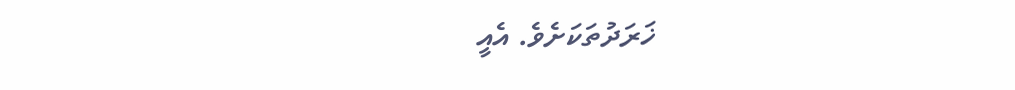ޚަރަދުތަކަށެވެ. އެއީ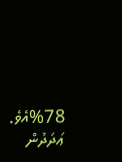%78އެވެ. ޢަދަދުން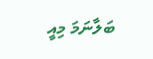ބަލާނަމަ މިއީ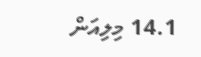14.1 މިލިއަން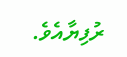ރުފިޔާއެވެ.